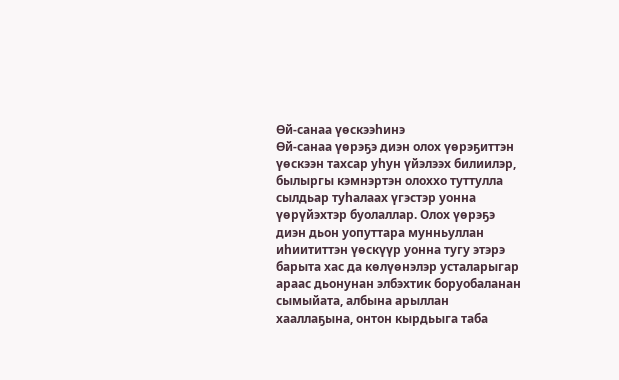Өй-санаа үөскээһинэ
Өй-санаа үөрэҕэ диэн олох үөрэҕиттэн үөскээн тахсар уһун үйэлээх билиилэр, былыргы кэмнэртэн олоххо туттулла сылдьар туһалаах үгэстэр уонна үөрүйэхтэр буолаллар. Олох үөрэҕэ диэн дьон уопуттара мунньуллан иһиититтэн үөскүүр уонна тугу этэрэ барыта хас да көлүөнэлэр усталарыгар араас дьонунан элбэхтик боруобаланан сымыйата, албына арыллан хааллаҕына, онтон кырдьыга таба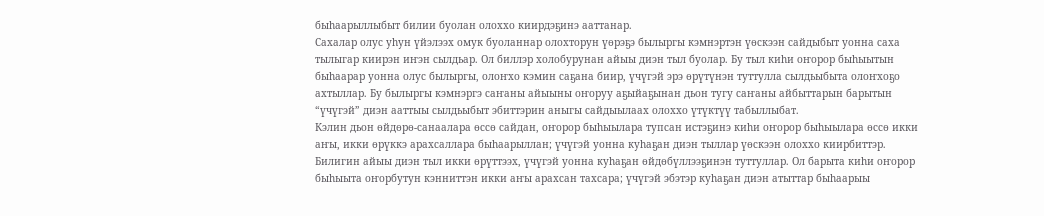быһаарыллыбыт билии буолан олоххо киирдэҕинэ ааттанар.
Сахалар олус уһун үйэлээх омук буоланнар олохторун үөрэҕэ былыргы кэмнэртэн үөскээн сайдыбыт уонна саха тылыгар киирэн иҥэн сылдьар. Ол биллэр холобурунан айыы диэн тыл буолар. Бу тыл киһи оҥорор быһыытын быһаарар уонна олус былыргы, олоҥхо кэмин саҕана биир, үчүгэй эрэ өрүтүнэн туттулла сылдьыбыта олоҥхоҕо ахтыллар. Бу былыргы кэмнэргэ саҥаны айыыны оҥоруу аҕыйаҕынан дьон тугу саҥаны айбыттарын барытын “үчүгэй” диэн ааттыы сылдьыбыт эбиттэрин аныгы сайдыылаах олоххо үтүктүү табыллыбат.
Кэлин дьон өйдөрө-санаалара өссө сайдан, оҥорор быһыылара тупсан истэҕинэ киһи оҥорор быһыылара өссө икки аҥы, икки өрүккэ арахсаллара быһаарыллан; үчүгэй уонна куһаҕан диэн тыллар үөскээн олоххо киирбиттэр. Билигин айыы диэн тыл икки өрүттээх, үчүгэй уонна куһаҕан өйдөбүллээҕинэн туттуллар. Ол барыта киһи оҥорор быһыыта оҥорбутун кэнниттэн икки аҥы арахсан тахсара; үчүгэй эбэтэр куһаҕан диэн атыттар быһаарыы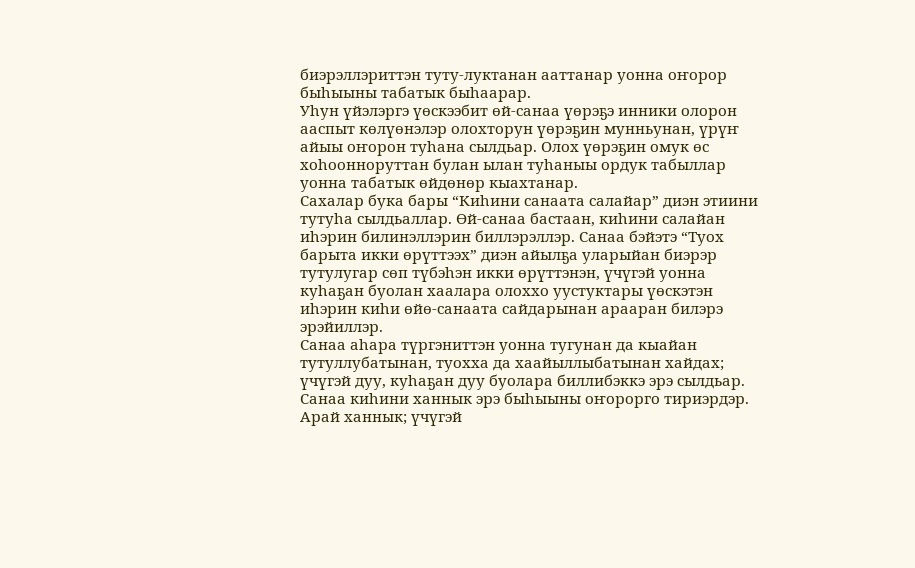биэрэллэриттэн туту-луктанан ааттанар уонна оҥорор быһыыны табатык быһаарар.
Уһун үйэлэргэ үөскээбит өй-санаа үөрэҕэ инники олорон ааспыт көлүөнэлэр олохторун үөрэҕин мунньунан, үрүҥ айыы оҥорон туһана сылдьар. Олох үөрэҕин омук өс хоһоонноруттан булан ылан туһаныы ордук табыллар уонна табатык өйдөнөр кыахтанар.
Сахалар бука бары “Киһини санаата салайар” диэн этиини тутуһа сылдьаллар. Өй-санаа бастаан, киһини салайан иһэрин билинэллэрин биллэрэллэр. Санаа бэйэтэ “Туох барыта икки өрүттээх” диэн айылҕа уларыйан биэрэр тутулугар сөп түбэһэн икки өрүттэнэн, үчүгэй уонна куһаҕан буолан хаалара олоххо уустуктары үөскэтэн иһэрин киһи өйө-санаата сайдарынан арааран билэрэ эрэйиллэр.
Санаа аһара түргэниттэн уонна тугунан да кыайан тутуллубатынан, туохха да хаайыллыбатынан хайдах; үчүгэй дуу, куһаҕан дуу буолара биллибэккэ эрэ сылдьар. Санаа киһини ханнык эрэ быһыыны оҥорорго тириэрдэр. Арай ханнык; үчүгэй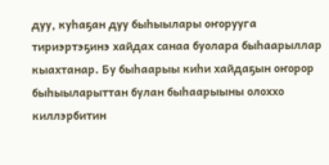дуу, куһаҕан дуу быһыылары оҥорууга тириэртэҕинэ хайдах санаа буолара быһаарыллар кыахтанар. Бу быһаарыы киһи хайдаҕын оҥорор быһыыларыттан булан быһаарыыны олоххо киллэрбитин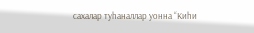сахалар туһаналлар уонна “Киһи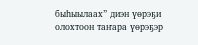быһыылаах” диэн үөрэҕи олохтоон таҥара үөрэҕэр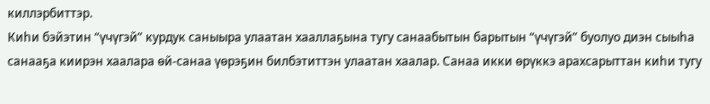киллэрбиттэр.
Киһи бэйэтин “үчүгэй” курдук саныыра улаатан хааллаҕына тугу санаабытын барытын “үчүгэй” буолуо диэн сыыһа санааҕа киирэн хаалара өй-санаа үөрэҕин билбэтиттэн улаатан хаалар. Санаа икки өрүккэ арахсарыттан киһи тугу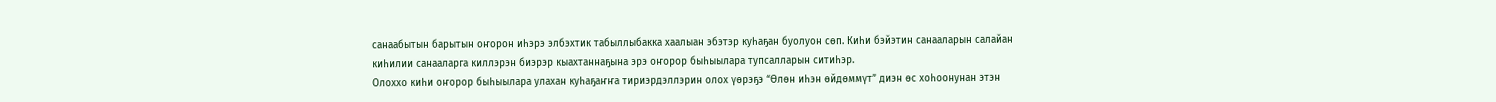санаабытын барытын оҥорон иһэрэ элбэхтик табыллыбакка хаалыан эбэтэр куһаҕан буолуон сөп. Киһи бэйэтин санааларын салайан киһилии санааларга киллэрэн биэрэр кыахтаннаҕына эрэ оҥорор быһыылара тупсалларын ситиһэр.
Олоххо киһи оҥорор быһыылара улахан куһаҕаҥҥа тириэрдэллэрин олох үөрэҕэ “Өлөн иһэн өйдөммүт” диэн өс хоһоонунан этэн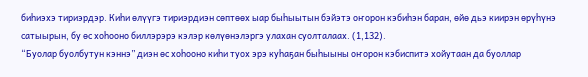биһиэхэ тириэрдэр. Киһи өлүүгэ тириэрдиэн сөптөөх ыар быһыытын бэйэтэ оҥорон кэбиһэн баран, өйө дьэ киирэн өрүһүнэ сатыырын, бу өс хоһооно биллэрэрэ кэлэр көлүөнэлэргэ улахан суолталаах. (1,132).
“Буолар буолбутун кэннэ” диэн өс хоһооно киһи туох эрэ куһаҕан быһыыны оҥорон кэбиспитэ хойутаан да буоллар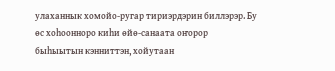улаханнык хомойо-ругар тириэрдэрин биллэрэр. Бу өс хоһоонноро киһи өйө-санаата оҥорор быһыытын кэнниттэн, хойутаан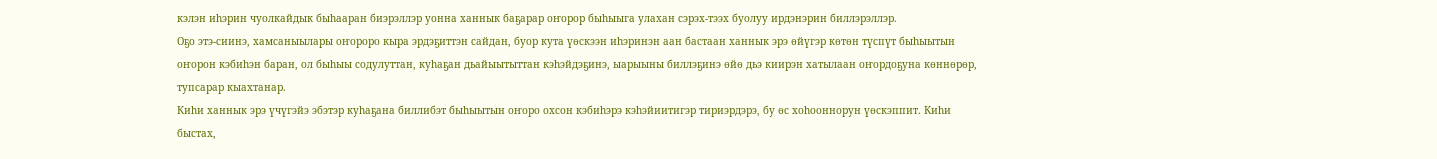кэлэн иһэрин чуолкайдык быһааран биэрэллэр уонна ханнык баҕарар оҥорор быһыыга улахан сэрэх-тээх буолуу ирдэнэрин биллэрэллэр.
Оҕо этэ-сиинэ, хамсаныылары оҥороро кыра эрдэҕиттэн сайдан, буор кута үөскээн иһэринэн аан бастаан ханнык эрэ өйүгэр көтөн түспүт быһыытын оҥорон кэбиһэн баран, ол быһыы содулуттан, куһаҕан дьайыытыттан кэһэйдэҕинэ, ыарыыны биллэҕинэ өйө дьэ киирэн хатылаан оҥордоҕуна көннөрөр, тупсарар кыахтанар.
Киһи ханнык эрэ үчүгэйэ эбэтэр куһаҕана биллибэт быһыытын оҥоро охсон кэбиһэрэ кэһэйиитигэр тириэрдэрэ, бу өс хоһооннорун үөскэппит. Киһи быстах,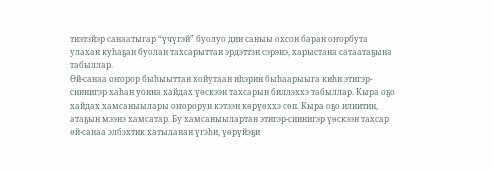тиэтэйэр санаатыгар “үчүгэй” буолуо дии саныы охсон баран оҥорбута улахан куһаҕан буолан тахсарыттан эрдэттэн сэрэнэ, харыстана сатаатаҕына табыллар.
Өй-санаа оҥорор быһыыттан хойутаан иһэрин быһаарыыга киһи этигэр-сиинигэр хаһан уонна хайдах үөскээн тахсарын биллэххэ табыллар. Кыра оҕо хайдах хамсаныылары оҥорорун кэтээн көрүөххэ сөп. Кыра оҕо илиитин, атаҕын мээнэ хамсатар. Бу хамсаныылартан этигэр-сиинигэр үөскээн тахсар өй-санаа элбэхтик хатыланан үгэһи, үөрүйэҕи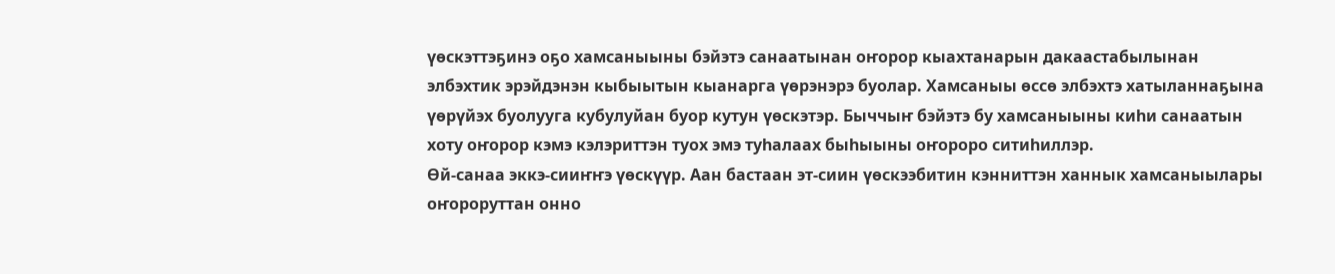үөскэттэҕинэ оҕо хамсаныыны бэйэтэ санаатынан оҥорор кыахтанарын дакаастабылынан элбэхтик эрэйдэнэн кыбыытын кыанарга үөрэнэрэ буолар. Хамсаныы өссө элбэхтэ хатыланнаҕына үөрүйэх буолууга кубулуйан буор кутун үөскэтэр. Быччыҥ бэйэтэ бу хамсаныыны киһи санаатын хоту оҥорор кэмэ кэлэриттэн туох эмэ туһалаах быһыыны оҥороро ситиһиллэр.
Өй-санаа эккэ-сииҥҥэ үөскүүр. Аан бастаан эт-сиин үөскээбитин кэнниттэн ханнык хамсаныылары оҥороруттан онно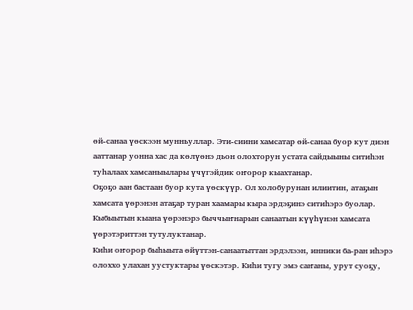өй-санаа үөскээн мунньуллар. Эти-сиини хамсатар өй-санаа буор кут диэн ааттанар уонна хас да көлүөнэ дьон олохторун устата сайдыыны ситиһэн туһалаах хамсаныылары үчүгэйдик оҥорор кыахтанар.
Оҕоҕо аан бастаан буор кута үөскүүр. Ол холобурунан илиитин, атаҕын хамсата үөрэнэн атаҕар туран хаамары кыра эрдэҕинэ ситиһэрэ буолар. Кыбыытын кыана үөрэнэрэ быччыҥнарын санаатын күүһүнэн хамсата үөрэтэриттэн тутулуктанар.
Киһи оҥорор быһыыта өйүттэн-санаатыттан эрдэлээн, инники ба-ран иһэрэ олоххо улахан уустуктары үөскэтэр. Киһи тугу эмэ саҥаны, урут суоҕу,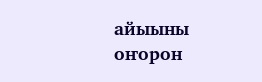айыыны оҥорон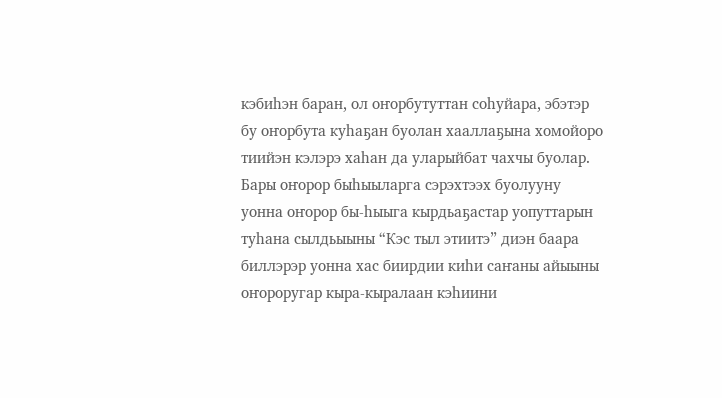кэбиһэн баран, ол оҥорбутуттан соһуйара, эбэтэр бу оҥорбута куһаҕан буолан хааллаҕына хомойоро тиийэн кэлэрэ хаһан да уларыйбат чахчы буолар.
Бары оҥорор быһыыларга сэрэхтээх буолууну уонна оҥорор бы-һыыга кырдьаҕастар уопуттарын туһана сылдьыыны “Кэс тыл этиитэ” диэн баара биллэрэр уонна хас биирдии киһи саҥаны айыыны оҥороругар кыра-кыралаан кэһиини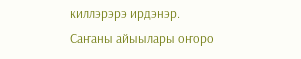киллэрэрэ ирдэнэр.
Саҥаны айыылары оҥоро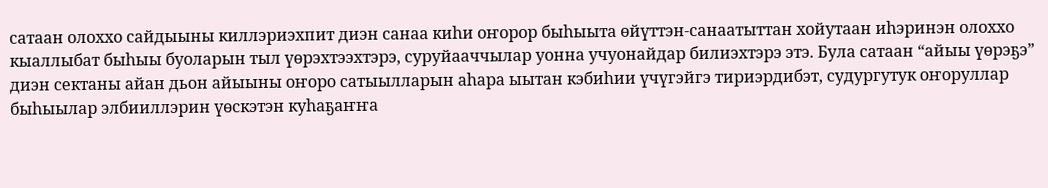сатаан олоххо сайдыыны киллэриэхпит диэн санаа киһи оҥорор быһыыта өйүттэн-санаатыттан хойутаан иһэринэн олоххо кыаллыбат быһыы буоларын тыл үөрэхтээхтэрэ, суруйааччылар уонна учуонайдар билиэхтэрэ этэ. Була сатаан “айыы үөрэҕэ” диэн сектаны айан дьон айыыны оҥоро сатыылларын аһара ыытан кэбиһии үчүгэйгэ тириэрдибэт, судургутук оҥоруллар быһыылар элбииллэрин үөскэтэн куһаҕаҥҥа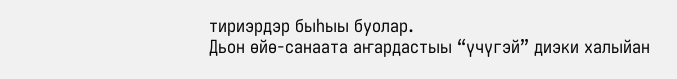тириэрдэр быһыы буолар.
Дьон өйө-санаата аҥардастыы “үчүгэй” диэки халыйан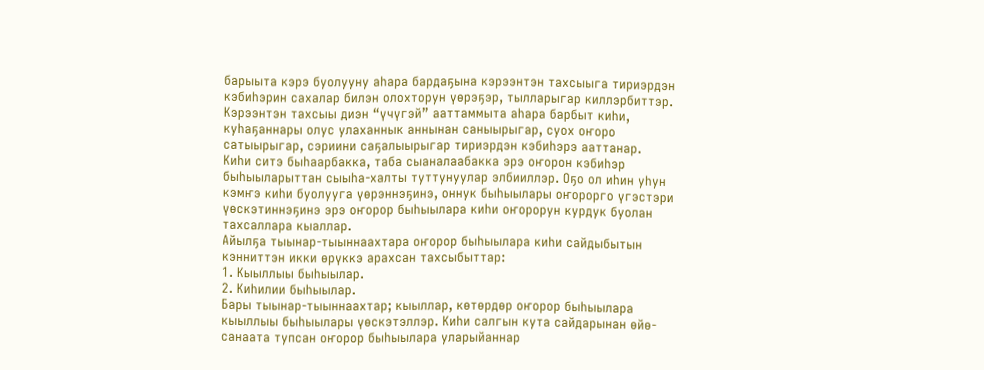барыыта кэрэ буолууну аһара бардаҕына кэрээнтэн тахсыыга тириэрдэн кэбиһэрин сахалар билэн олохторун үөрэҕэр, тылларыгар киллэрбиттэр. Кэрээнтэн тахсыы диэн “үчүгэй” ааттаммыта аһара барбыт киһи, куһаҕаннары олус улаханнык аннынан саныырыгар, суох оҥоро сатыырыгар, сэриини саҕалыырыгар тириэрдэн кэбиһэрэ ааттанар.
Киһи ситэ быһаарбакка, таба сыаналаабакка эрэ оҥорон кэбиһэр быһыыларыттан сыыһа-халты туттунуулар элбииллэр. Оҕо ол иһин уһун кэмҥэ киһи буолууга үөрэннэҕинэ, оннук быһыылары оҥорорго үгэстэри үөскэтиннэҕинэ эрэ оҥорор быһыылара киһи оҥорорун курдук буолан тахсаллара кыаллар.
Айылҕа тыынар-тыыннаахтара оҥорор быһыылара киһи сайдыбытын кэнниттэн икки өрүккэ арахсан тахсыбыттар:
1. Кыыллыы быһыылар.
2. Киһилии быһыылар.
Бары тыынар-тыыннаахтар; кыыллар, көтөрдөр оҥорор быһыылара кыыллыы быһыылары үөскэтэллэр. Киһи салгын кута сайдарынан өйө-санаата тупсан оҥорор быһыылара уларыйаннар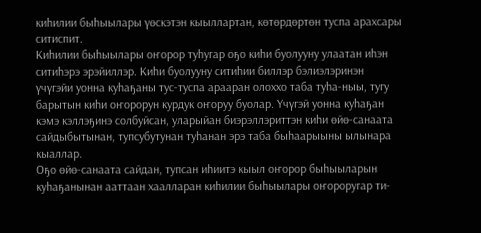киһилии быһыылары үөскэтэн кыыллартан, көтөрдөртөн туспа арахсары ситиспит.
Киһилии быһыылары оҥорор туһугар оҕо киһи буолууну улаатан иһэн ситиһэрэ эрэйиллэр. Киһи буолууну ситиһии биллэр бэлиэлэринэн үчүгэйи уонна куһаҕаны тус-туспа арааран олоххо таба туһа-ныы, тугу барытын киһи оҥорорун курдук оҥоруу буолар. Үчүгэй уонна куһаҕан кэмэ кэллэҕинэ солбуйсан, уларыйан биэрэллэриттэн киһи өйө-санаата сайдыбытынан, тупсубутунан туһанан эрэ таба быһаарыыны ылынара кыаллар.
Оҕо өйө-санаата сайдан, тупсан иһиитэ кыыл оҥорор быһыыларын куһаҕанынан ааттаан хаалларан киһилии быһыылары оҥороругар ти-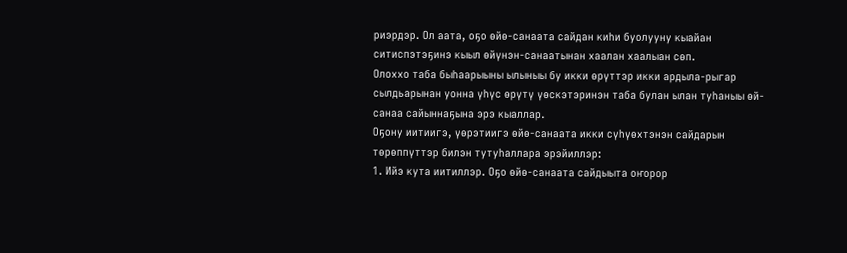риэрдэр. Ол аата, оҕо өйө-санаата сайдан киһи буолууну кыайан ситиспэтэҕинэ кыыл өйүнэн-санаатынан хаалан хаалыан сөп.
Олоххо таба быһаарыыны ылыныы бу икки өрүттэр икки ардыла-рыгар сылдьарынан уонна үһүс өрүтү үөскэтэринэн таба булан ылан туһаныы өй-санаа сайыннаҕына эрэ кыаллар.
Оҕону иитиигэ, үөрэтиигэ өйө-санаата икки сүһүөхтэнэн сайдарын төрөппүттэр билэн тутуһаллара эрэйиллэр:
1. Ийэ кута иитиллэр. Оҕо өйө-санаата сайдыыта оҥорор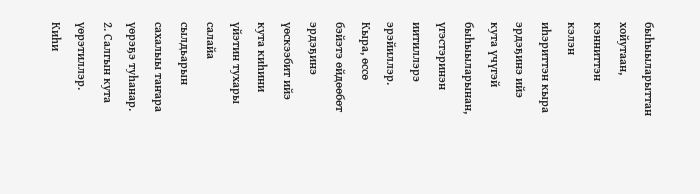быһыыларыттан хойутаан, кэнниттэн кэлэн иһэриттэн кыра эрдэҕинэ ийэ кута үчүгэй быһыыларынан, үгэстэринэн иитиллэрэ эрэйиллэр. Кыра, өссө бэйэтэ өйдөөбөт эрдэҕинэ үөскээбит ийэ кута киһини үйэтин тухары салайа сылдьарын сахалыы таҥара үөрэҕэ туһанар.
2. Салгын кута үөрэтиллэр. Киһи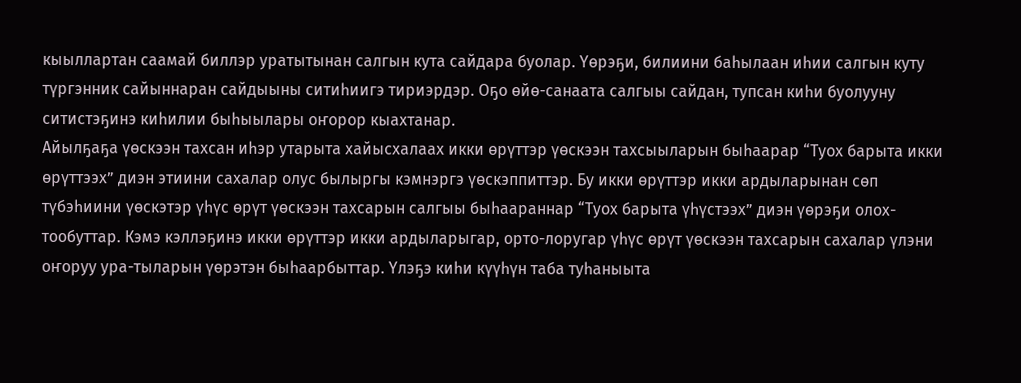кыыллартан саамай биллэр уратытынан салгын кута сайдара буолар. Үөрэҕи, билиини баһылаан иһии салгын куту түргэнник сайыннаран сайдыыны ситиһиигэ тириэрдэр. Оҕо өйө-санаата салгыы сайдан, тупсан киһи буолууну ситистэҕинэ киһилии быһыылары оҥорор кыахтанар.
Айылҕаҕа үөскээн тахсан иһэр утарыта хайысхалаах икки өрүттэр үөскээн тахсыыларын быһаарар “Туох барыта икки өрүттээх” диэн этиини сахалар олус былыргы кэмнэргэ үөскэппиттэр. Бу икки өрүттэр икки ардыларынан сөп түбэһиини үөскэтэр үһүс өрүт үөскээн тахсарын салгыы быһаараннар “Туох барыта үһүстээх” диэн үөрэҕи олох-тообуттар. Кэмэ кэллэҕинэ икки өрүттэр икки ардыларыгар, орто-лоругар үһүс өрүт үөскээн тахсарын сахалар үлэни оҥоруу ура-тыларын үөрэтэн быһаарбыттар. Үлэҕэ киһи күүһүн таба туһаныыта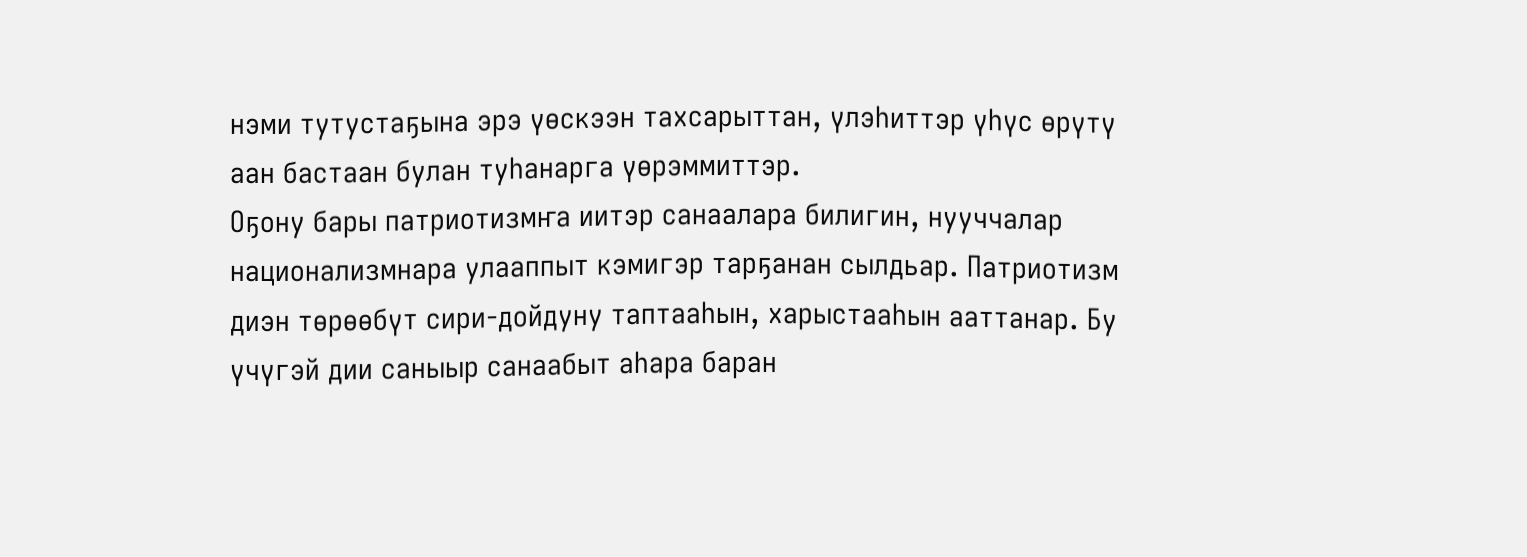нэми тутустаҕына эрэ үөскээн тахсарыттан, үлэһиттэр үһүс өрүтү аан бастаан булан туһанарга үөрэммиттэр.
Оҕону бары патриотизмҥа иитэр санаалара билигин, нууччалар национализмнара улааппыт кэмигэр тарҕанан сылдьар. Патриотизм диэн төрөөбүт сири-дойдуну таптааһын, харыстааһын ааттанар. Бу үчүгэй дии саныыр санаабыт аһара баран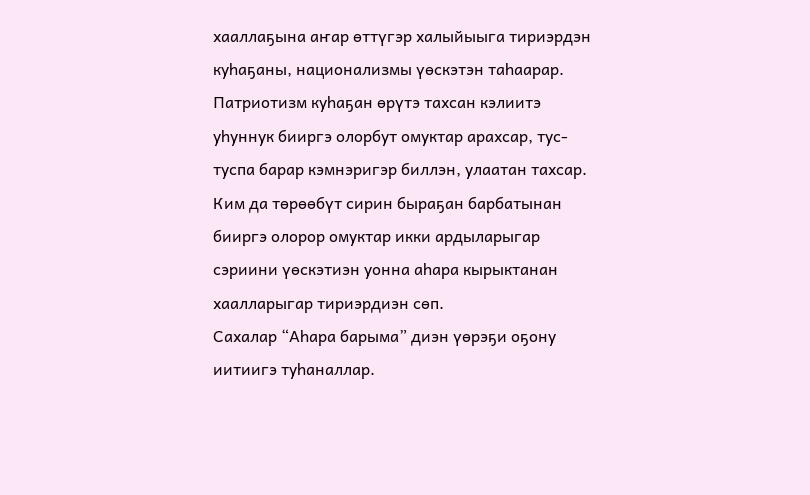хааллаҕына аҥар өттүгэр халыйыыга тириэрдэн куһаҕаны, национализмы үөскэтэн таһаарар.
Патриотизм куһаҕан өрүтэ тахсан кэлиитэ уһуннук бииргэ олорбут омуктар арахсар, тус-туспа барар кэмнэригэр биллэн, улаатан тахсар. Ким да төрөөбүт сирин быраҕан барбатынан бииргэ олорор омуктар икки ардыларыгар сэриини үөскэтиэн уонна аһара кырыктанан хаалларыгар тириэрдиэн сөп.
Сахалар “Аһара барыма” диэн үөрэҕи оҕону иитиигэ туһаналлар.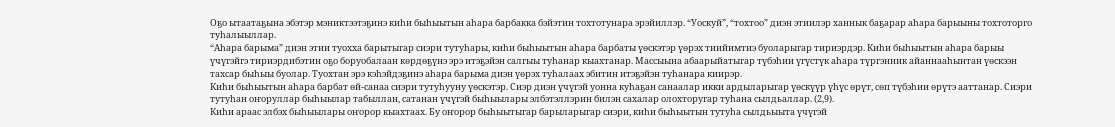Оҕо ытаатаҕына эбэтэр мэниктээтэҕинэ киһи быһыытын аһара барбакка бэйэтин тохтотунара эрэйиллэр. “Уоскуй”, “тохтоо” диэн этиилэр ханнык баҕарар аһара барыыны тохтоторго туһалыыллар.
“Аһара барыма” диэн этии туохха барытыгар сиэри тутуһары, киһи быһыытын аһара барбаты үөскэтэр үөрэх тиийимтиэ буоларыгар тириэрдэр. Киһи быһыытын аһара барыы үчүгэйгэ тириэрдибэтин оҕо боруобалаан көрдөҕүнэ эрэ итэҕэйэн салгыы туһанар кыахтанар. Массыына абаарыйатыгар түбэһии үгүстүк аһара түргэнник айаннааһынтан үөскээн тахсар быһыы буолар. Туохтан эрэ кэһэйдэҕинэ аһара барыма диэн үөрэх туһалаах эбитин итэҕэйэн туһанара киирэр.
Киһи быһыытын аһара барбат өй-санаа сиэри тутуһууну үөскэтэр. Сиэр диэн үчүгэй уонна куһаҕан санаалар икки ардыларыгар үөскүүр үһүс өрүт, сөп түбэһии өрүтэ ааттанар. Сиэри тутуһан оҥоруллар быһыылар табыллан, сатанан үчүгэй быһыылары элбэтэллэрин билэн сахалар олохторугар туһана сылдьаллар. (2,9).
Киһи араас элбэх быһыылары оҥорор кыахтаах. Бу оҥорор быһыытыгар барыларыгар сиэри, киһи быһыытын тутуһа сылдьыыта үчүгэй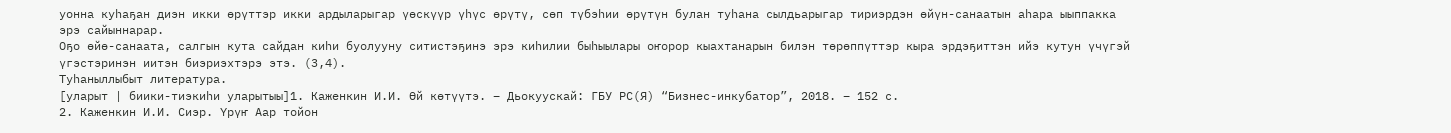уонна куһаҕан диэн икки өрүттэр икки ардыларыгар үөскүүр үһүс өрүтү, сөп түбэһии өрүтүн булан туһана сылдьарыгар тириэрдэн өйүн-санаатын аһара ыыппакка эрэ сайыннарар.
Оҕо өйө-санаата, салгын кута сайдан киһи буолууну ситистэҕинэ эрэ киһилии быһыылары оҥорор кыахтанарын билэн төрөппүттэр кыра эрдэҕиттэн ийэ кутун үчүгэй үгэстэринэн иитэн биэриэхтэрэ этэ. (3,4).
Туһаныллыбыт литература.
[уларыт | биики-тиэкиһи уларытыы]1. Каженкин И.И. Өй көтүүтэ. – Дьокуускай: ГБУ РС(Я) “Бизнес-инкубатор”, 2018. – 152 с.
2. Каженкин И.И. Сиэр. Үрүҥ Аар тойон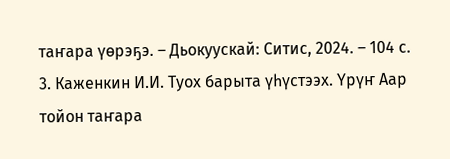таҥара үөрэҕэ. – Дьокуускай: Ситис, 2024. – 104 с.
3. Каженкин И.И. Туох барыта үһүстээх. Үрүҥ Аар тойон таҥара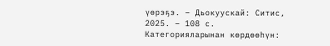үөрэҕэ. – Дьокуускай: Ситис, 2025. – 108 с.
Категорияларынан көрдөөһүн: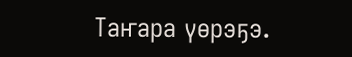Таҥара үөрэҕэ.